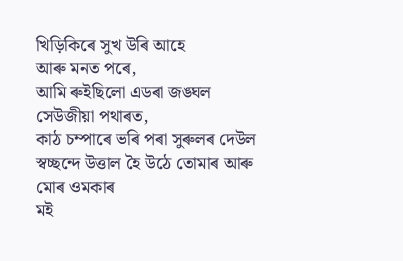খিড়িকিৰে সুখ উৰি আহে
আৰু মনত পৰে,
আমি ৰুইছিলো এডৰা জঙ্ঘল
সেউজীয়া পথাৰত,
কাঠ চম্পাৰে ভৰি পৰা সুৰুলৰ দেউল
স্বচ্ছন্দে উত্তাল হৈ উঠে তোমাৰ আৰু মোৰ ওমকাৰ
মই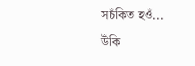সচঁকিত হওঁ...
উঁকি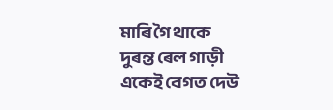মাৰি গৈ থাকে
দুৰন্ত ৰেল গাড়ী
একেই বেগত দেউ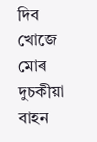দিব খোজে মোৰ দুচকীয়া বাহন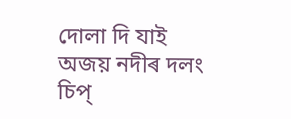দোলা দি যাই
অজয় নদীৰ দলং
চিপ্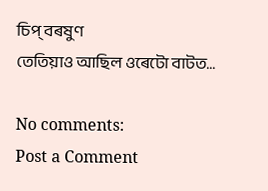চিপ্ বৰষুণ
তেতিয়াও আছিল ওৰেটো বাটত...

No comments:
Post a Comment